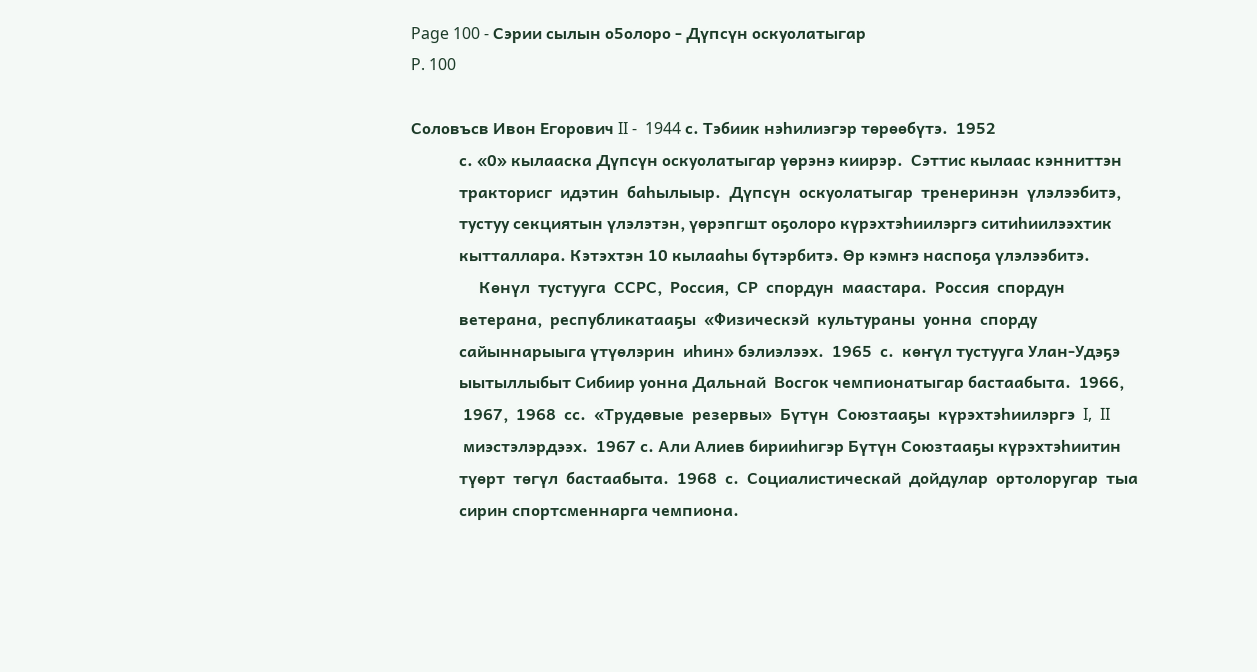Page 100 - Сэрии сылын о5олоро - Дүпсүн оскуолатыгар
P. 100

Соловъсв Ивон Егорович II -  1944 с. Тэбиик нэһилиэгэр төрөөбүтэ.  1952
            с. «0» кылааска Дүпсүн оскуолатыгар үөрэнэ киирэр.  Сэттис кылаас кэнниттэн
            тракторисг  идэтин  баһылыыр.  Дүпсүн  оскуолатыгар  тренеринэн  үлэлээбитэ,
            тустуу секциятын үлэлэтэн, үөрэпгшт оҕолоро күрэхтэһиилэргэ ситиһиилээхтик
            кытталлара. Кэтэхтэн 10 кылааһы бүтэрбитэ. Өр кэмҥэ наспоҕа үлэлээбитэ.
                 Көнүл  тустууга  ССРС,  Россия,  СР  спордун  маастара.  Россия  спордун
            ветерана,  республикатааҕы  «Физическэй  культураны  уонна  спорду
            сайыннарыыга үтүөлэрин  иһин» бэлиэлээх.  1965  с.  көҥүл тустууга Улан-Удэҕэ
            ыытыллыбыт Сибиир уонна Дальнай  Восгок чемпионатыгар бастаабыта.  1966,
             1967,  1968  сс.  «Трудөвые  резервы»  Бүтүн  Союзтааҕы  күрэхтэһиилэргэ  I,  II
             миэстэлэрдээх.  1967 с. Али Алиев бирииһигэр Бүтүн Союзтааҕы күрэхтэһиитин
            түөрт  төгүл  бастаабыта.  1968  с.  Социалистическай  дойдулар  ортолоругар  тыа
            сирин спортсменнарга чемпиона.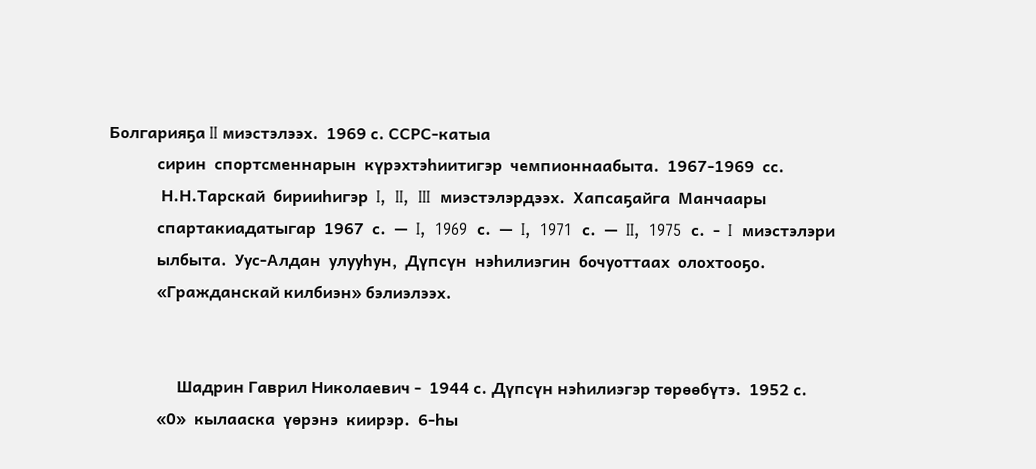Болгарияҕа II миэстэлээх.  1969 с. ССРС-катыа
            сирин  спортсменнарын  күрэхтэһиитигэр  чемпионнаабыта.  1967-1969  сс.
             Н.Н.Тарскай  бирииһигэр  I,  II,  III  миэстэлэрдээх.  Хапсаҕайга  Манчаары
            спартакиадатыгар  1967  с.  —  I,  1969  с.  —  I,  1971  с.  —  II,  1975  с.  -  I  миэстэлэри
            ылбыта.  Уус-Алдан  улууһун,  Дүпсүн  нэһилиэгин  бочуоттаах  олохтооҕо.
            «Гражданскай килбиэн» бэлиэлээх.


                 Шадрин Гаврил Николаевич -  1944 с. Дүпсүн нэһилиэгэр төрөөбүтэ.  1952 с.
            «0»  кылааска  үөрэнэ  киирэр.  6-һы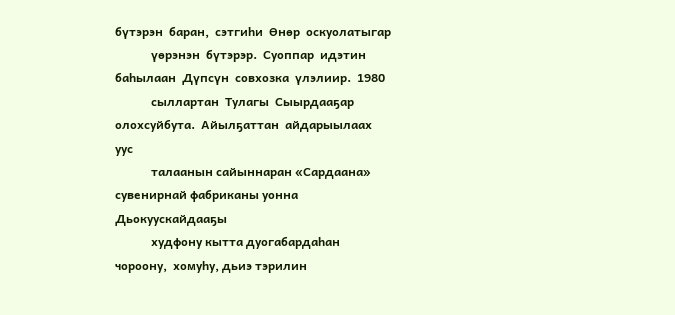бүтэрэн  баран,  сэтгиһи  Өнөр  оскуолатыгар
            үөрэнэн  бүтэрэр.  Суоппар  идэтин  баһылаан  Дүпсүн  совхозка  үлэлиир.  1980
            сыллартан  Тулагы  Сыырдааҕар  олохсуйбута.  Айылҕаттан  айдарыылаах  уус
            талаанын сайыннаран «Сардаана» сувенирнай фабриканы уонна Дьокуускайдааҕы
            худфону кытта дуогабардаһан  чороону,  хомуһу, дьиэ тэрилин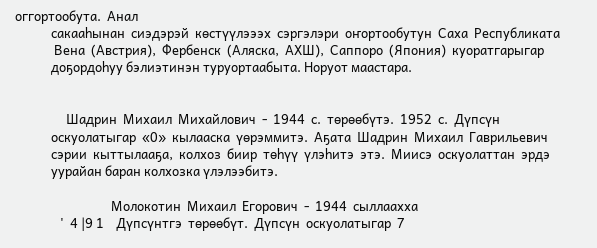оггортообута.  Анал
            сакааһынан  сиэдэрэй  көстүүлэээх  сэргэлэри  оҥортообутун  Саха  Республиката
             Вена  (Австрия),  Фербенск  (Аляска,  АХШ),  Саппоро  (Япония)  куоратгарыгар
            доҕордоһуу бэлиэтинэн туруортаабыта. Норуот маастара.


                 Шадрин  Михаил  Михайлович  -  1944  с.  төрөөбүтэ.  1952  с.  Дүпсүн
            оскуолатыгар  «0»  кылааска  үөрэммитэ.  Аҕата  Шадрин  Михаил  Гаврильевич
            сэрии  кыттылааҕа,  колхоз  биир  төһүү  үлэһитэ  этэ.  Миисэ  оскуолаттан  эрдэ
            уурайан баран колхозка үлэлээбитэ.

                                Молокотин  Михаил  Егорович  -  1944  сыллаахха
               '  4 |9 1    Дүпсүнтгэ  төрөөбүт.  Дүпсүн  оскуолатыгар  7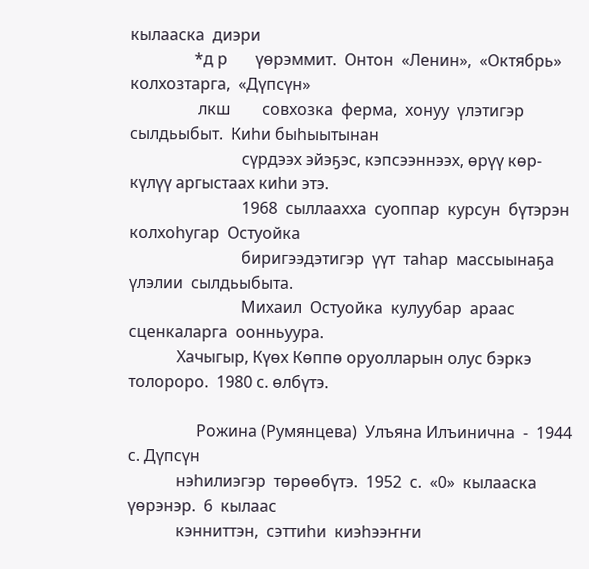кылааска  диэри
                *д р       үөрэммит.  Онтон  «Ленин»,  «Октябрь»  колхозтарга,  «Дүпсүн»
                 лкш        совхозка  ферма,  хонуу  үлэтигэр сылдьыбыт.  Киһи быһыытынан
                            сүрдээх эйэҕэс, кэпсээннээх, өрүү көр-күлүү аргыстаах киһи этэ.
                            1968  сыллаахха  суоппар  курсун  бүтэрэн  колхоһугар  Остуойка
                            биригээдэтигэр  үүт  таһар  массыынаҕа  үлэлии  сылдьыбыта.
                            Михаил  Остуойка  кулуубар  араас          сценкаларга  оонньуура.
            Хачыгыр, Күөх Көппө оруолларын олус бэркэ  толороро.  1980 с. өлбүтэ.

                 Рожина (Румянцева)  Улъяна Илъинична  -  1944 с. Дүпсүн
            нэһилиэгэр  төрөөбүтэ.  1952  с.  «0»  кылааска  үөрэнэр.  6  кылаас
            кэнниттэн,  сэттиһи  киэһээҥҥи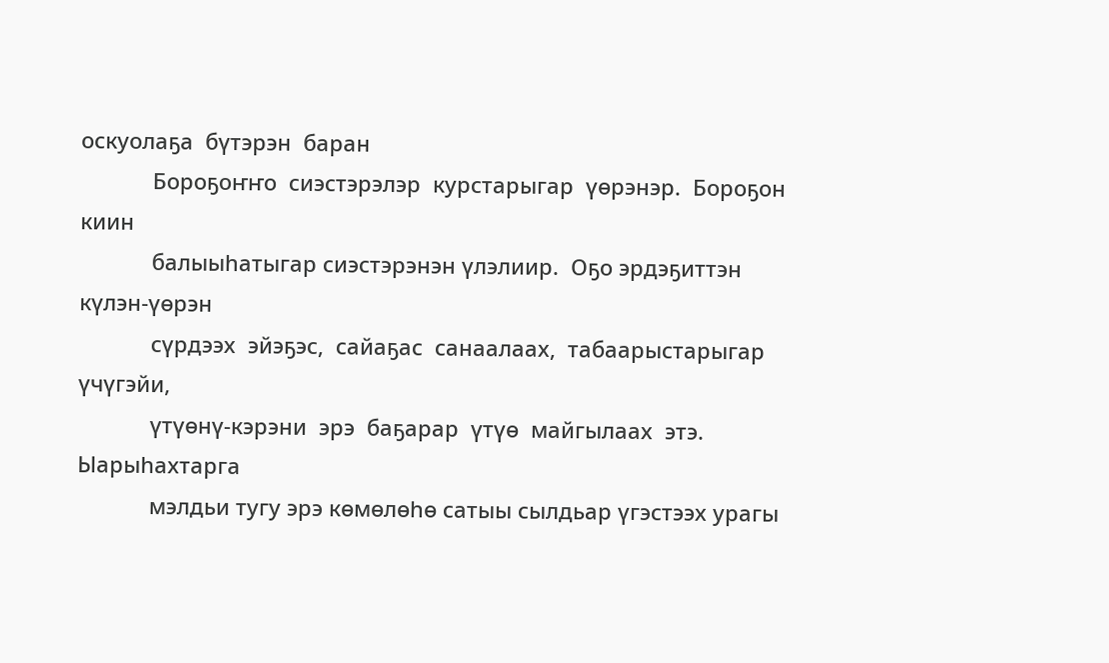оскуолаҕа  бүтэрэн  баран
            Бороҕоҥҥо  сиэстэрэлэр  курстарыгар  үөрэнэр.  Бороҕон  киин
            балыыһатыгар сиэстэрэнэн үлэлиир.  Оҕо эрдэҕиттэн  күлэн-үөрэн
            сүрдээх  эйэҕэс,  сайаҕас  санаалаах,  табаарыстарыгар  үчүгэйи,
            үтүөнү-кэрэни  эрэ  баҕарар  үтүө  майгылаах  этэ.  Ыарыһахтарга
            мэлдьи тугу эрэ көмөлөһө сатыы сылдьар үгэстээх урагы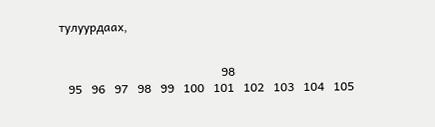тулуурдаах,


                                                      98
   95   96   97   98   99   100   101   102   103   104   105